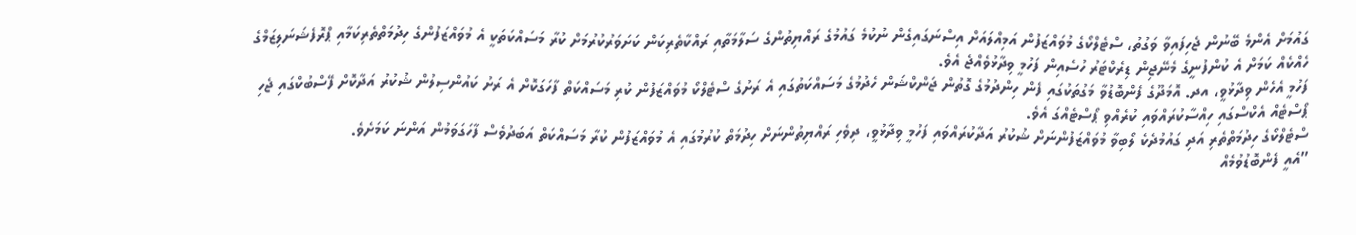ގައުމަށް އެންމެ ބޭނުން ޖެހިފައިވާ ވަގުތު، ސްޓެލްކޯގެ މުވައްޒަފުން އަމިއްލައަށް އިސްނަގައިގެން ނުކުމެ ގައުމުގެ ރައްޔިތުންގެ ސަލާމަތާއި ރައްކާތެރިކަން ކަށަވަރުކުރުމަށް ކުރާ މަސައްކަތަކީ އެ މުވައްޒަފުންގެ ހިދުމަތްތެރިކަމާއި ޕްރޮފެޝަނަލިޒަމްގެ ހެއްކެއް ކަމަށް އެ ކުންފުނީގެ މެނޭޖިން ޑިރެކްޓަރު ހުސެއިން ފަހުމީ ވިދާޅުވެއްޖެ އެވެ.
ފަހުމީ އެހެން ވިދާޅުވީ، އދ. އޮމަދޫގެ ފެންބޮޑުވާ މަގުތަކުގައި ފެން ހިންދުމުގެ ގޮތުން ޖަންކްޝަން ހެދުމުގެ މަސައްކަތުގައި އެ ރަށުގެ ސްޓެލްކޯ މުވައްޒަފުން ކުރި މަސައްކަތް ފާހަގަކޮށް އެ ރަށު ކައުންސިލުން ޝުކުރު އަދާކޮށް ފޭސްބުކްގައި ޖެހި ޕޯސްޓެއް އެކްސްގައި ހިއްސާކުރައްވައި ކުރެއްވި ޕޯސްޓެއްގަ އެވެ.
ސްޓެލްކޯގެ ހިދުމަތްތެރި އަދި ގައުމުދެކެ ލޯބިވާ މުވައްޒަފުންނަށް ޝުކުރު އަދާކުރައްވައި ފަހުމީ ވިދާޅުވީ، ދިވެހި ރައްޔިތުންނަށް ހިދުމަތް ކުރުމުގައި އެ މުވައްޒަފުން ކުރާ މަސައްކަތް އަބަދުވެސް ފާހަގަވަމުން އަންނަ ކަމަށެވެ.
”އެއީ ފެންބޮޑުވުމެއް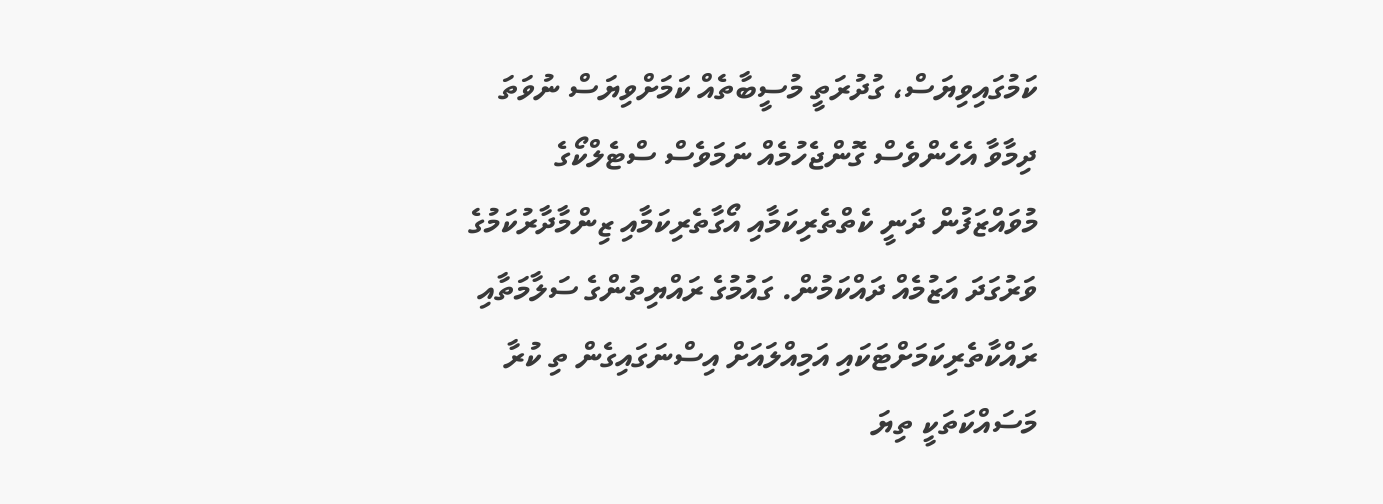ކަމުގައިވިޔަސް، ގުދުރަތީ މުސީބާތެއް ކަމަށްވިޔަސް ނުވަތަ ދިމާވާ އެހެންވެސް ގޮންޖެހުމެއް ނަމަވެސް ސްޓެލްކޯގެ މުވައްޒަފުން ދަނީ ކެތްތެރިކަމާއި އޯގާތެރިކަމާއި ޒިންމާދާރުކަމުގެ ވަރުގަދަ އަޒުމެއް ދައްކަމުން. ގައުމުގެ ރައްޔިތުންގެ ސަލާމަތާއި ރައްކާތެރިކަމަށްޓަކައި އަމިއްލައަށް އިސްނަގައިގެން ތި ކުރާ މަސައްކަތަކީ ތިޔަ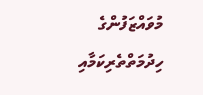މުވައްޒަފުންގެ ހިދުމަތްތެރިކަމާއި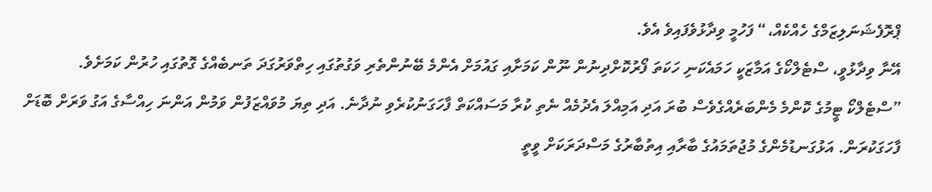ޕްރޮފެޝަނަލިޒަމްގެ ހެއްކެއް،“ ފަހުމީ ވިދާޅުވެފައިވެ އެވެ.
އޭނާ ވިދާޅުވީ، ސްޓެލްކޯގެ އަމާޒަކީ ހަމައެކަނި ހަކަތަ ފޯރުކޮށްދިނުން ނޫން ކަމަށާއި ގައުމަށް އެންމެ ބޭނުންތެރި ވަގުތުގައި ހިތްވަރުގަދަ ތަނބެއްގެ ގޮތުގައި ހުރުން ކަމަށެވެ.
”ސްޓެލްކޯ ޓީމުގެ ކޮންމެ މެންބަރެއްގެވެސް ބުރަ އަދި އަމިއްލަ އެދުމެއް ނެތި ކުރާ މަސައްކަތް ފާހަގަނުކުރެވި ނުދާނެ. އަދި ތިޔަ މުވައްޒަފުން ވަމުން އަންނަ ހިއްސާގެ އަގު ވަރަށް ބޮޑަށް ފާހަގަކުރަން. އަޅުގަނޑުމެންގެ މުޖުތަމައުގެ ބާރާއި އިތުބާރުގެ މަސްދަރަކަށް ވީތީ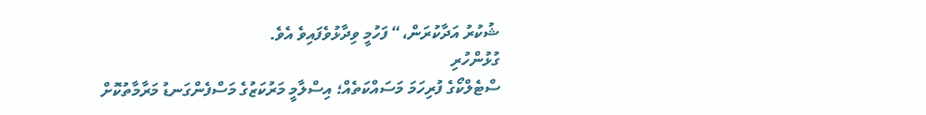ޝުކުރު އަދާކުރަން،“ ފަހުމީ ވިދާޅުވެފައިވެ އެވެ.
ގުޅުންހުރި
ސްޓެލްކޯގެ ފުރިހަމަ މަސައްކަތެއް؛ އިސްލާމީ މަރުކަޒުގެ މަސްފެންގަނޑު މަރާމާތުކޮށް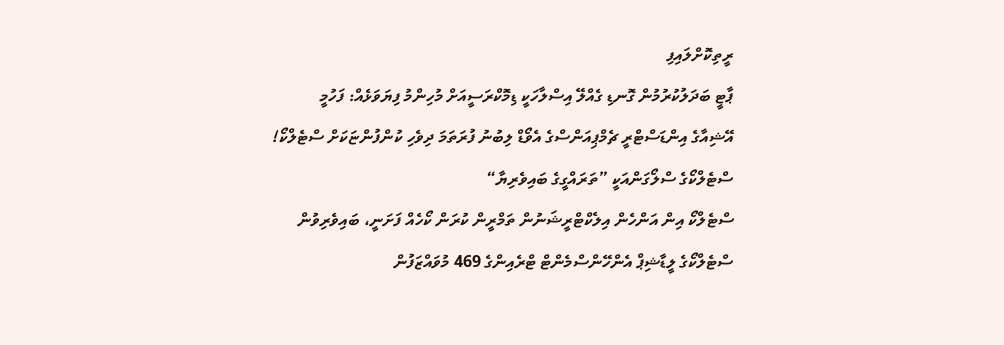ރީތިކޮށްލައިފި
ޕާޓީ ބަދަލުކުރުމުން ގޮނޑި ގެއްލޭ އިސްލާހަކީ ޑިމޮކްރަސީއަށް މުހިންމު ފިޔަވަޅެއް: ފަހުމީ
އޭޝިއާގެ އިންޑަސްޓްރީ ޗެމްޕިއަންސްގެ އެވޯޑް ލިބުނު ފުރަތަމަ ދިވެހި ކުންފުންޏަކަށް ސްޓެލްކޯ!
ސްޓެލްކޯގެ ސްލޯގަންއަކީ ”ތަރައްގީގެ ބައިވެރިޔާ“
ސްޓެލްކޯ އިން އަންހެން އިލެކްޓްރީޝަނުން ތަމްރީން ކުރަން ކޯހެއް ފަށަނީ، ބައިވެރިވުން
ސްޓެލްކޯގެ ލީޑާޝިޕް އެންހޭންސްމެންޓް ޓްރެއިންގެ 469 މުވައްޒަފުން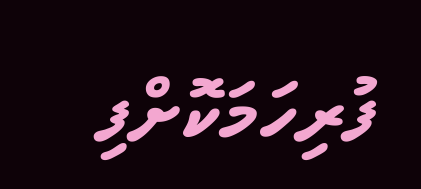ފުރިހަމަކޮށްފި